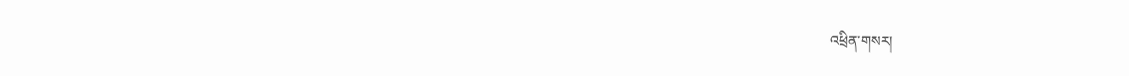འཕྲིན་གསར།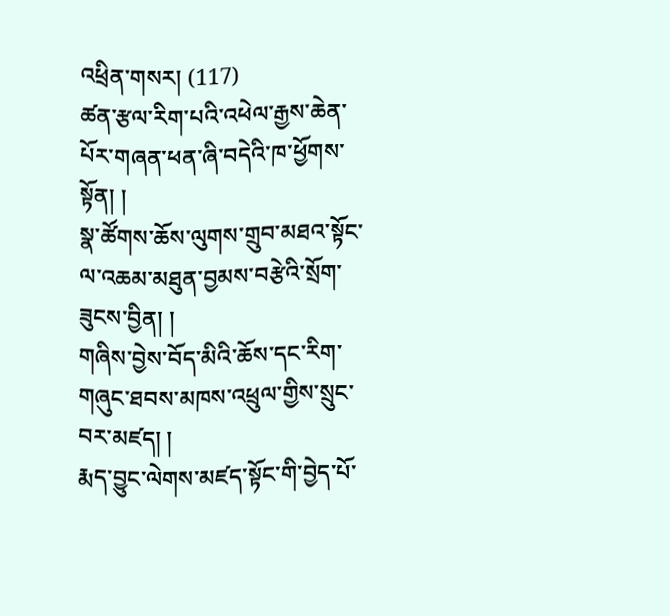འཕྲིན་གསར། (117)
ཚན་རྩལ་རིག་པའི་འཕེལ་རྒྱས་ཆེན་པོར་གཞན་ཕན་ཞི་བདེའི་ཁ་ཕྱོགས་སྟོན། །
སྣ་ཚོགས་ཆོས་ལུགས་གྲུབ་མཐའ་སྟོང་ལ་འཆམ་མཐུན་བྱམས་བརྩེའི་སྲོག་ཟུངས་བྱིན། །
གཞིས་བྱེས་བོད་མིའི་ཆོས་དང་རིག་གཞུང་ཐབས་མཁས་འཕྲུལ་གྱིས་སྲུང་བར་མཛད། །
རྨད་བྱུང་ལེགས་མཛད་སྟོང་གི་བྱེད་པོ་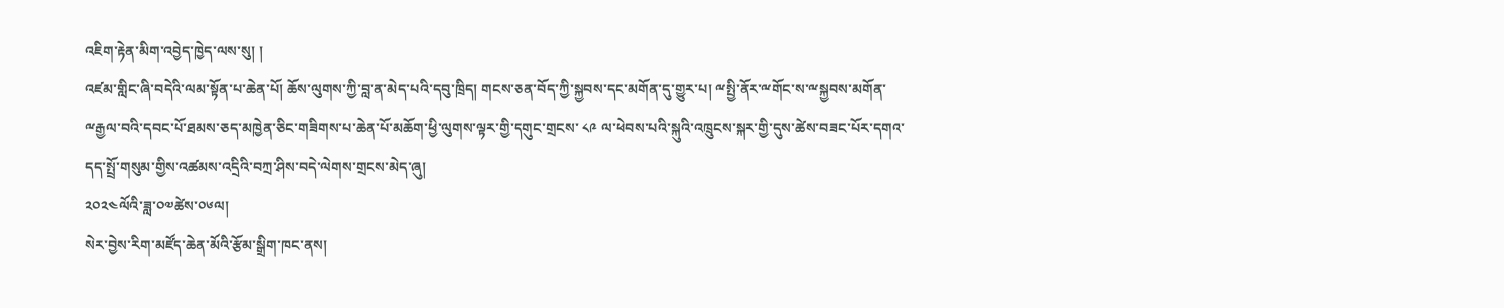འཇིག་རྟེན་མིག་འབྱེད་ཁྱེད་ལས་སུ། །
འཛམ་གླིང་ཞི་བདེའི་ལམ་སྟོན་པ་ཆེན་པོ། ཆོས་ལུགས་ཀྱི་བླ་ན་མེད་པའི་དབུ་ཁྲིད། གངས་ཅན་བོད་ཀྱི་སྐྱབས་དང་མགོན་དུ་གྱུར་པ། ྋསྤྱི་ནོར་ྋགོང་ས་ྋསྐྱབས་མགོན་ྋརྒྱལ་བའི་དབང་པོ་ཐམས་ཅད་མཁྱེན་ཅིང་གཟིགས་པ་ཆེན་པོ་མཆོག་ཕྱི་ལུགས་ལྟར་གྱི་དགུང་གྲངས་ ༨༩ ལ་ཕེབས་པའི་སྐུའི་འཁྲུངས་སྐར་གྱི་དུས་ཚེས་བཟང་པོར་དགའ་དད་སྤྲོ་གསུམ་གྱིས་འཚམས་འདྲིའི་བཀྲ་ཤིས་བདེ་ལེགས་གྲངས་མེད་ཞུ།
༢༠༢༤ལོའི་ཟླ་༠༧ཚེས་༠༦ལ།
སེར་བྱེས་རིག་མཛོད་ཆེན་མོའི་རྩོམ་སྒྲིག་ཁང་ནས།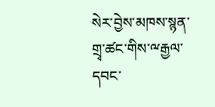སེར་བྱེས་མཁས་སྙན་གྲྭ་ཚང་གིས་ྋརྒྱལ་དབང་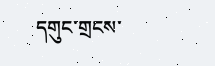དགུང་གྲངས་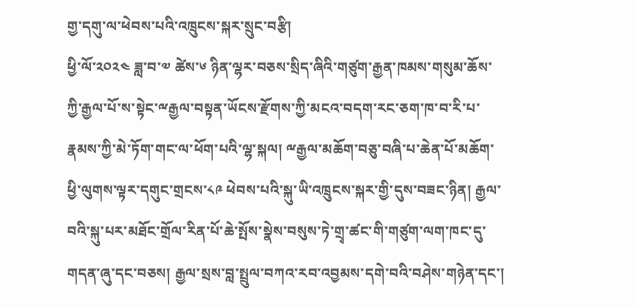གྱ་དགུ་ལ་ཕེབས་པའི་འཁྲུངས་སྐར་སྲུང་བརྩི།
ཕྱི་ལོ་༢༠༢༤ ཟླ་བ་༧ ཚེས་༦ ཉིན་ལྷར་བཅས་སྲིད་ཞིའི་གཙུག་རྒྱན་ཁམས་གསུམ་ཆོས་ཀྱི་རྒྱལ་པོ་ས་སྟེང་ྋརྒྱལ་བསྟན་ཡོངས་རྫོགས་ཀྱི་མངའ་བདག་རང་ཅག་ཁ་བ་རི་པ་རྣམས་ཀྱི་མེ་ཏོག་གང་ལ་ཕོག་པའི་ལྷ་སྐལ། ྋརྒྱལ་མཆོག་བཅུ་བཞི་པ་ཆེན་པོ་མཆོག་ཕྱི་ལུགས་ལྟར་དགུང་གྲངས་༨༩ ཕེབས་པའི་སྐུ་ཡི་འཁྲུངས་སྐར་གྱི་དུས་བཟང་ཉིན། རྒྱལ་བའི་སྐུ་པར་མཐོང་གྲོལ་རིན་པོ་ཆེ་སྤོས་སྣེས་བསུས་ཏེ་གྲྭ་ཚང་གི་གཙུག་ལག་ཁང་དུ་གདན་ཞུ་དང་བཅས། རྒྱལ་སྲས་བླ་སྤྲུལ་བཀའ་རབ་འབྱམས་དགེ་བའི་བཤེས་གཉེན་དང་།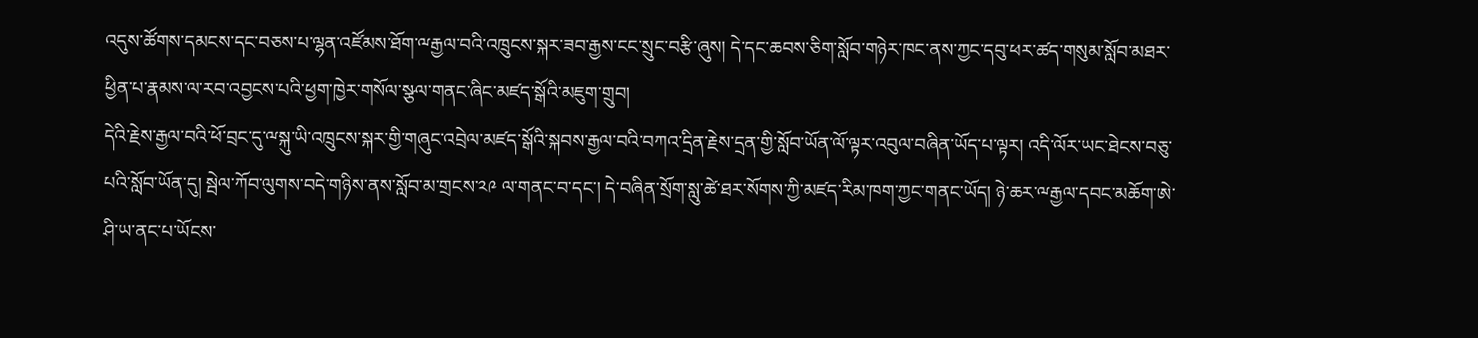འདུས་ཚོགས་དམངས་དང་བཅས་པ་ལྷན་འཛོམས་ཐོག་ྋརྒྱལ་བའི་འཁྲུངས་སྐར་ཟབ་རྒྱས་ངང་སྲུང་བརྩི་ཞུས། དེ་དང་ཆབས་ཅིག་སློབ་གཉེར་ཁང་ནས་ཀྱང་དབུ་ཕར་ཚད་གསུམ་སློབ་མཐར་ཕྱིན་པ་རྣམས་ལ་རབ་འབྱངས་པའི་ཕྱག་ཁྱེར་གསོལ་སྩལ་གནང་ཞིང་མཛད་སྒོའི་མཇུག་གྲུབ།
དེའི་རྗེས་རྒྱལ་བའི་ཕོ་བྲང་དུ་ྋསྐུ་ཡི་འཁྲུངས་སྐར་གྱི་གཞུང་འབྲེལ་མཛད་སྒོའི་སྐབས་རྒྱལ་བའི་བཀའ་དྲིན་རྗེས་དྲན་གྱི་སློབ་ཡོན་ལོ་ལྟར་འབུལ་བཞིན་ཡོད་པ་ལྟར། འདི་ལོར་ཡང་ཐེངས་བཅུ་པའི་སློབ་ཡོན་དུ། སྦེལ་ཀོབ་ལུགས་བདེ་གཉིས་ནས་སློབ་མ་གྲངས་༢༩ ལ་གནང་བ་དང་། དེ་བཞིན་སྲོག་སླུ་ཚེ་ཐར་སོགས་ཀྱི་མཛད་རིམ་ཁག་ཀྱང་གནང་ཡོད། ཉེ་ཆར་ྋརྒྱལ་དབང་མཆོག་ཨེ་ཤི་ཡ་ནང་པ་ཡོངས་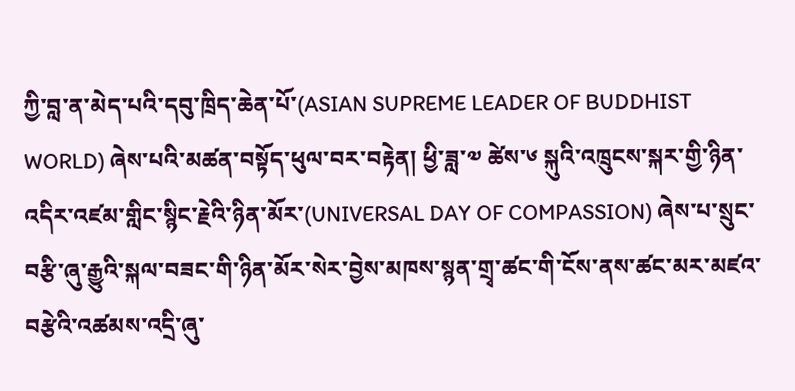ཀྱི་བླ་ན་མེད་པའི་དབུ་ཁྲིད་ཆེན་པོ་(ASIAN SUPREME LEADER OF BUDDHIST WORLD) ཞེས་པའི་མཚན་བསྟོད་ཕུལ་བར་བརྟེན། ཕྱི་ཟླ་༧ ཚེས་༦ སྐུའི་འཁྲུངས་སྐར་གྱི་ཉིན་འདིར་འཛམ་གླིང་སྙིང་རྗེའི་ཉིན་མོར་(UNIVERSAL DAY OF COMPASSION) ཞེས་པ་སྲུང་བརྩི་ཞུ་རྒྱུའི་སྐལ་བཟང་གི་ཉིན་མོར་སེར་བྱེས་མཁས་སྙན་གྲྭ་ཚང་གི་ངོས་ནས་ཚང་མར་མཛའ་བརྩེའི་འཚམས་འདྲི་ཞུ་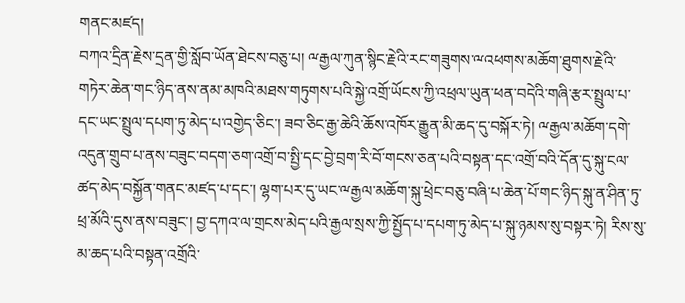གནང་མཛད།
བཀའ་དྲིན་རྗེས་དྲན་གྱི་སློབ་ཡོན་ཐེངས་བཅུ་པ། ྋརྒྱལ་ཀུན་སྙིང་རྗེའི་རང་གཟུགས་ྋའཕགས་མཆོག་ཐུགས་རྗེའི་གཏེར་ཆེན་གང་ཉིད་ནས་ནམ་མཁའི་མཐས་གཏུགས་པའི་སྐྱེ་འགྲོ་ཡོངས་ཀྱི་འཕྲལ་ཡུན་ཕན་བདེའི་གཞི་རྩར་སྤྲུལ་པ་དང་ཡང་སྤྲུལ་དཔག་ཏུ་མེད་པ་འགྱེད་ཅིང་། ཟབ་ཅིང་རྒྱ་ཆེའི་ཆོས་འཁོར་རྒྱུན་མི་ཆད་དུ་བསྐོར་ཏེ། ྋརྒྱལ་མཆོག་དགེ་འདུན་གྲུབ་པ་ནས་བཟུང་བདག་ཅག་འགྲོ་བ་སྤྱི་དང་བྱེ་བྲག་རི་བོ་གངས་ཅན་པའི་བསྟན་དང་འགྲོ་བའི་དོན་དུ་སྐུ་ངལ་ཚད་མེད་བསྐྱོན་གནང་མཛད་པ་དང་། ལྷག་པར་དུ་ཡང་ྋརྒྱལ་མཆོག་སྐུ་ཕྲེང་བཅུ་བཞི་པ་ཆེན་པོ་གང་ཉིད་སྐུ་ན་ཤིན་ཏུ་ཕྲ་མོའི་དུས་ནས་བཟུང་། བྱ་དཀའ་ལ་གྲངས་མེད་པའི་རྒྱལ་སྲས་ཀྱི་སྤྱོད་པ་དཔག་ཏུ་མེད་པ་སྐུ་ཉམས་སུ་བསྟར་ཏེ། རིས་སུ་མ་ཆད་པའི་བསྟན་འགྲོའི་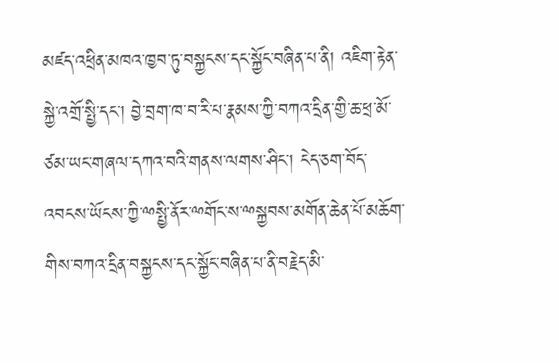མཛད་འཕྲིན་མཁའ་ཁྱབ་ཏུ་བསྐྱངས་དང་སྐྱོང་བཞིན་པ་ནི། འཇིག་རྟེན་སྐྱེ་འགྲོ་སྤྱི་དང་། བྱེ་བྲག་ཁ་བ་རི་པ་རྣམས་ཀྱི་བཀའ་དྲིན་གྱི་ཆ་ཕྲ་མོ་ཙམ་ཡང་གཞལ་དཀའ་བའི་གནས་ལགས་ཤིང་། ངེད་ཅག་བོད་འབངས་ཡོངས་ཀྱི་ྋསྤྱི་ནོར་ྋགོང་ས་ྋསྐྱབས་མགོན་ཆེན་པོ་མཆོག་གིས་བཀའ་དྲིན་བསྐྱངས་དང་སྐྱོང་བཞིན་པ་ནི་བརྗེད་མི་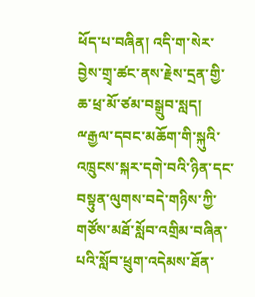ཕོད་པ་བཞིན། འདི་ག་སེར་བྱེས་གྲྭ་ཚང་ནས་རྗེས་དྲན་གྱི་ཆ་ཕྲ་མོ་ཙམ་བསྒྲུབ་སླད། ྋརྒྱལ་དབང་མཆོག་གི་སྐུའི་འཁྲུངས་སྐར་དགེ་བའི་ཉིན་དང་བསྟུན་ལུགས་བདེ་གཉིས་ཀྱི་གཙོས་མཐོ་སློབ་འགྲིམ་བཞིན་པའི་སློབ་ཕྲུག་འདེམས་ཐོན་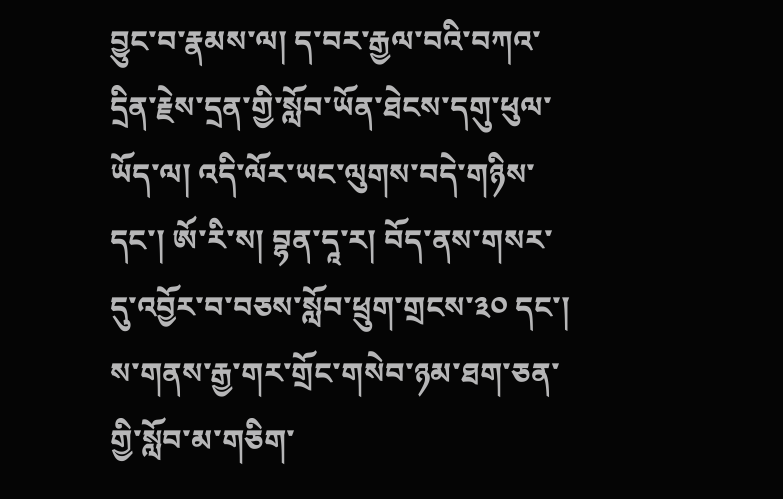བྱུང་བ་རྣམས་ལ། ད་བར་རྒྱལ་བའི་བཀའ་དྲིན་རྗེས་དྲན་གྱི་སློབ་ཡོན་ཐེངས་དགུ་ཕུལ་ཡོད་ལ། འདི་ལོར་ཡང་ལུགས་བདེ་གཉིས་དང་། ཨོ་རི་ས། བྷན་དཱ་ར། བོད་ནས་གསར་དུ་འབྱོར་བ་བཅས་སློབ་ཕྲུག་གྲངས་༣༠ དང་། ས་གནས་རྒྱ་གར་གྲོང་གསེབ་ཉམ་ཐག་ཅན་གྱི་སློབ་མ་གཅིག་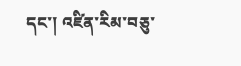དང་། འཛིན་རིམ་བཅུ་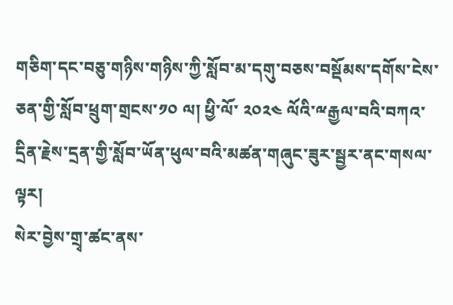གཅིག་དང་བཅུ་གཉིས་གཉིས་ཀྱི་སློབ་མ་དགུ་བཅས་བསྡོམས་དགོས་ངེས་ཅན་གྱི་སློབ་ཕྲུག་གྲངས་༡༠ ལ། ཕྱི་ལོ་ ༢༠༢༤ ལོའི་ྋརྒྱལ་བའི་བཀའ་དྲིན་རྗེས་དྲན་གྱི་སློབ་ཡོན་ཕུལ་བའི་མཚན་གཞུང་ཟུར་སྦྱར་ནང་གསལ་ལྟར།
སེར་བྱེས་གྲྭ་ཚང་ནས་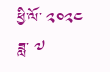ཕྱི་ལོ་ ༢༠༢༤ ཟླ་ ༧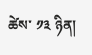ཚེས་ ༡༣ ཉིན།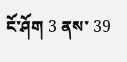ངོ་ཤོག 3 ནས་ 39